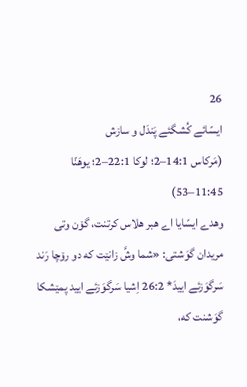26
ایسّائے کُشگئے پَندَل و سازش
(مَرکاس 14:1–2؛ لوکا 22:1–2؛ یوهَنّا 11:45–53)
وهدے ایسّایا اے هبر هلاس کرتنت، گۆن وتی مریدان گوَشتی: «شما وشَّ زانێت که دو رۆچا رَند سَرگوَزئے اییدَ* 26:2 اِشیا سَرگوَزئے ایید پمێشکا گوَشنت که،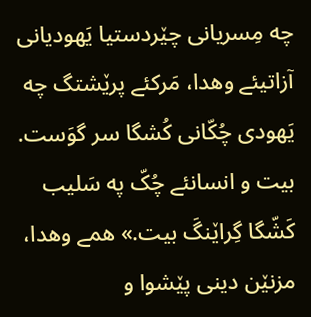چه مِسریانی چێردستیا یَهودیانی آزاتیئے وهدا، مَرکئے پرێشتگ چه یَهودی چُکّانی کُشگا سر گوَست. بیت و انسانئے چُکّ په سَلیب کَشّگا گِراێنگَ بیت.» همے وهدا، مزنێن دینی پێشوا و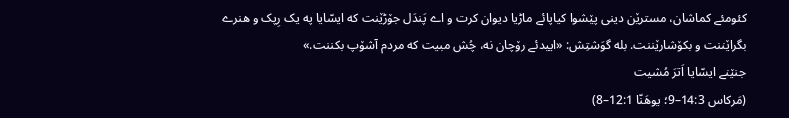کئومئے کماشان، مسترێن دینی پێشوا کیاپائے ماڑیا دیوان کرت و اے پَندَل جۆڑێنت که ایسّایا په یک رِپک و هنرے بگراێننت و بکۆشارێننت. بله گوَشتِش: «اییدئے رۆچان نه، چُش مبیت که مردم آشۆپ بکننت.»
جنێنے ایسّایا اَترَ مُشیت
(مَرکاس 14:3–9؛ یوهَنّا 12:1–8)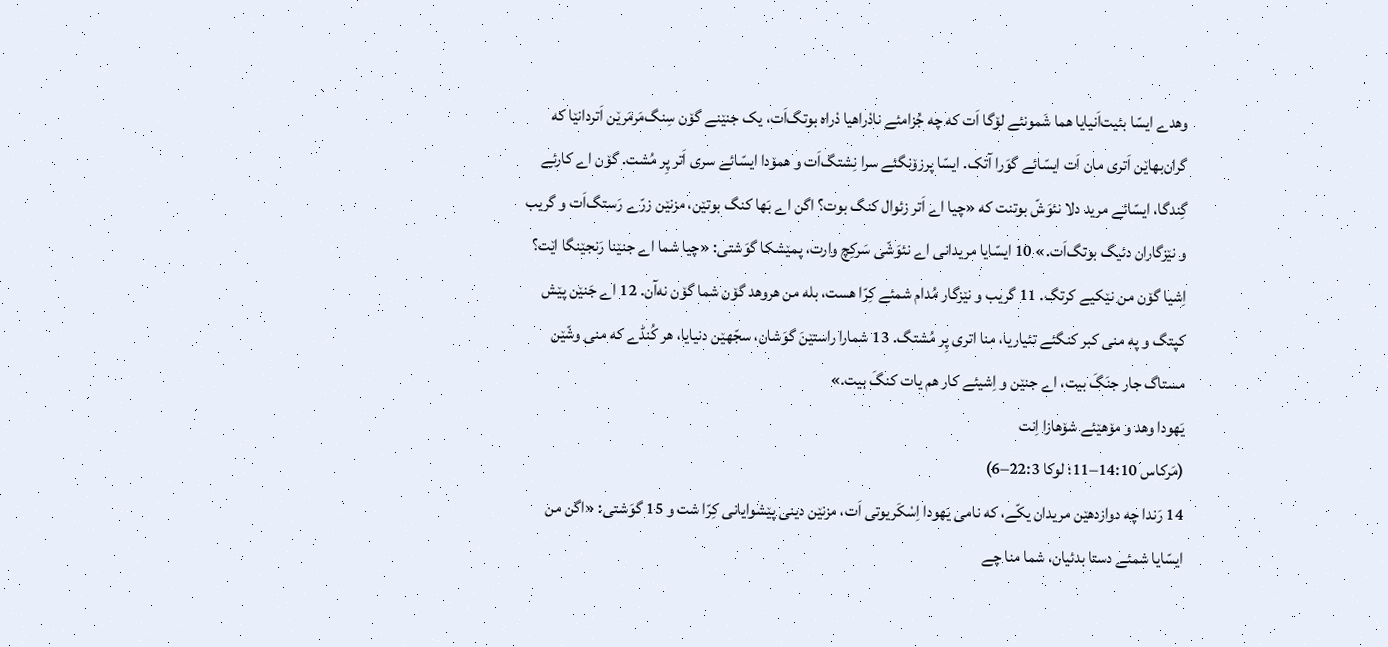وهدے ایسّا بئیت‌اَنیایا هما شَمونئے لۆگا اَت که چه جُزامئے نادْراهیا دْراه بوتگ‌اَت، یک جنێنے گۆن سِنگ‌مَرمَرێن اَتردانێا که گران‌بهاێن اَتری مان اَت ایسّائے گوَرا آتک. ایسّا پرزۆنگئے سرا نِشتگ‌اَت و همۆدا ایسّائے سری اَتر پِر مُشت. گۆن اے کارئے گِندگا، ایسّائے مرید دلا نئوَشّ بوتنت که «چیا اے اَتر زئوال کنگ بوت؟ اگن اے بَها کنگ بوتێن، مزنێن زرّے رَستگ‌اَت و گریب و نێزگاران دئیگ بوتگ‌اَت.» 10 ایسّایا مریدانی اے نئوَشّی سَرکِچ وارت، پمێشکا گوَشتی: «چیا شما اے جنێنا رَنجێنگا اێت؟ اِشیا گۆن من نێکیے کرتگ. 11 گریب و نێزگار مُدام شمئے کِرّا هست، بله من هروهد گۆن شما گۆن نه‌آن. 12 اے جَنێن پێش کپتگ و په منی کبر کنگئے تئیاریا، منا اتری پِر مُشتگ. 13 شمارا راستێنَ گوَشان، سجّهێن دنیایا، هر کُنڈے که منی وشّێن مستاگ جار جنَگَ بیت، اے جنێن و اِشیئے کار هم یات کنگَ بیت.»
یَهودا وهد و مۆهێئے شۆهازا اِنت
(مَرکاس 14:10–11؛ لوکا 22:3–6)
14 رَندا چه دوازدهێن مریدان یکّے، که نامی یَهودا اِسْکَریوتی اَت، مزنێن دینی پێشوایانی کِرّا شت و 15 گوَشتی: «اگن من ایسّایا شمئے دستا بدئیان، شما منا چے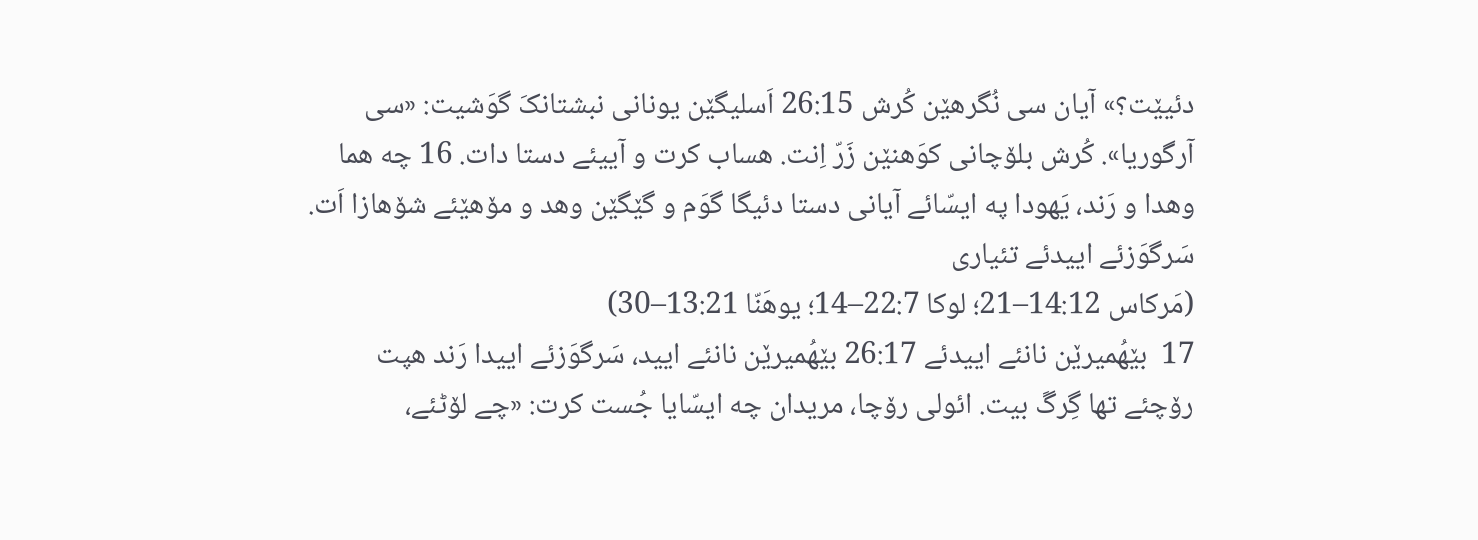دئیێت؟» آیان سی نُگرهێن کُرش 26:15 اَسلیگێن یونانی نبشتانکَ گوَشیت: «سی آرگوریا». کُرش بلۆچانی کوَهنێن زَرّ اِنت. هساب کرت و آییئے دستا دات. 16 چه هما وهدا و رَند، یَهودا په ایسّائے آیانی دستا دئیگا گوَم و گێگێن وهد و مۆهێئے شۆهازا اَت.
سَرگوَزئے اییدئے تئیاری
(مَرکاس 14:12–21؛ لوکا 22:7–14؛ یوهَنّا 13:21–30)
17  بێهُمیرێن نانئے اییدئے 26:17 بێهُمیرێن نانئے ایید، سَرگوَزئے اییدا رَند هپت رۆچئے تها گِرگَ بیت. ائولی رۆچا، مریدان چه ایسّایا جُست کرت: «چے لۆٹئے،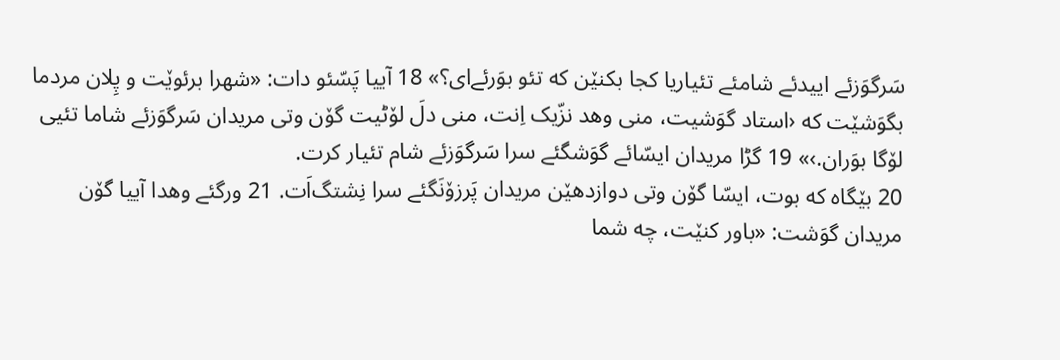سَرگوَزئے اییدئے شامئے تئیاریا کجا بکنێن که تئو بوَرئے‌ای؟» 18 آییا پَسّئو دات: «شهرا برئوێت و پِلان مردما بگوَشێت که ‹استاد گوَشیت، منی وهد نزّیک اِنت، منی دلَ لۆٹیت گۆن وتی مریدان سَرگوَزئے شاما تئیی لۆگا بوَران.›» 19 گڑا مریدان ایسّائے گوَشگئے سرا سَرگوَزئے شام تئیار کرت.
20 بێگاه که بوت، ایسّا گۆن وتی دوازدهێن مریدان پَرزۆنَگئے سرا نِشتگ‌اَت. 21 ورگئے وهدا آییا گۆن مریدان گوَشت: «باور کنێت، چه شما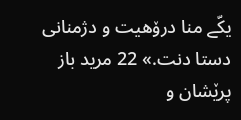یکّے منا درۆهیت و دژمنانی دستا دنت.» 22 مرید باز پرێشان و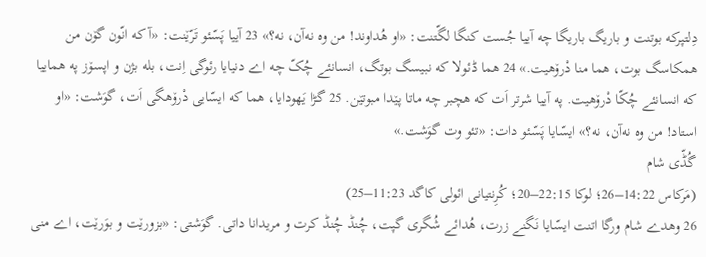دِلتپرکه بوتنت و باریگ باریگا چه آییا جُست کنگا لگّتنت: «او هُداوند! من وه نه‌آن، نه؟» 23 آییا پَسّئو تَرّێنت: «آ که انّون گۆن من همکاسگ بوت، هما منا دْرۆهیت.» 24 هما ڈئولا که نبیسگ بوتگ، انسانئے چُکّ چه اے دنیایا رئوگی اِنت، بله بژن و اپسۆز په هماییا که انسانئے چُکّا دْرۆهیت. په آییا شرتر اَت که هچبر چه ماتا پێدا مبوتێن. 25 گڑا یَهودایا، هما که ایسّایی دْرۆهگی اَت، گوَشت: «او استاد! من وه نه‌آن، نه؟» ایسّایا پَسّئو دات: «تئو وت گوَشت.»
گُڈّی شام
(مَرکاس 14:22–26؛ لوکا 22:15–20؛ کُرِنتیانی ائولی کاگد 11:23–25)
26 وهدے شام ورگا اتنت ایسّایا نَگنے زرت، هُدائے شُگری گپت، چُنڈ چُنڈ کرت و مریدانا داتی. گوَشتی: «بزورێت و بوَرێت، اے منی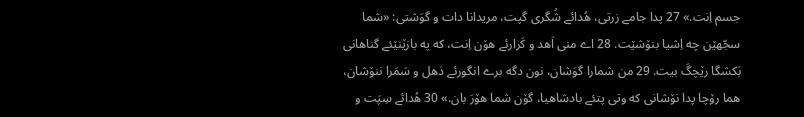جسم اِنت.» 27 پدا جامے زرتی، هُدائے شُگری گپت، مریدانا دات و گوَشتی: «شما سجّهێن چه اِشیا بنۆشێت. 28 اے منی اَهد و کَرارئے هۆن اِنت، که په بازێنێئے گناهانی بَکشگا رێچگَ بیت. 29 من شمارا گوَشان، نون دگه برے انگورئے دَهل و سَمَرا ننۆشان، هما رۆچا پدا نۆشانی که وتی پتئے بادشاهیا، گۆن شما هۆرَ بان.» 30 هُدائے سِپَت و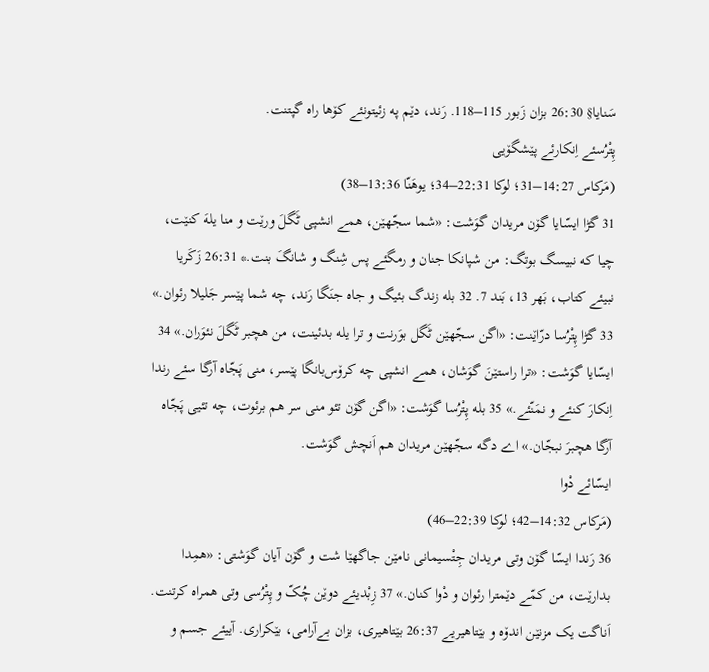سَنایا§ 26:30 بزان زَبور 115–118. رَند، دێم په زئیتونئے کۆها راه گپتنت.
پِتْرُسئے اِنکارئے پێشگۆیی
(مَرکاس 14:27–31؛ لوکا 22:31–34؛ یوهَنّا 13:36–38)
31 گڑا ایسّایا گۆن مریدان گوَشت: «شما سجّهێن، همے انشپی ٹَگلَ ورێت و منا یلهَ کنێت، چیا که نبیسگ بوتگ: من شپانکا جنان و رمگئے پس شِنگ و شانگَ بنت.* 26:31 زَکَریا نبیئے کتاب، بَهر 13، بَند 7. 32 بله زندگ بئیگ و جاه جنَگا رَند، چه شما پێسر جَلیلا رئوان.» 33 گڑا پِتْرُسا درّاێنت: «اگن سجّهێن ٹَگل بوَرنت و ترا یله بدئینت، من هچبر ٹَگلَ نئوَران.» 34 ایسّایا گوَشت: «ترا راستێنَ گوَشان، همے انشپی چه کرۆس‌بانگا پێسر، منی پَجّاه آرگا سئے رندا اِنکارَ کنئے و نمَنّئے.» 35 بله پِتْرُسا گوَشت: «اگن گۆن تئو منی سر هم برئوت، چه تئیی پَجّاه آرگا هچبرَ نبجّان.» اے دگه سجّهێن مریدان هم اَنچش گوَشت.
ایسّائے دْوا
(مَرکاس 14:32–42؛ لوکا 22:39–46)
36 رَندا ایسّا گۆن وتی مریدان جِتْسیمانی نامێن جاگهێا شت و گۆن آیان گوَشتی: «همِدا بدارێت، من کمّے دێمترا رئوان و دْوا کنان.» 37 زِبْدیئے دوێن چُکّ و پِتْرُسی وتی همراه کرتنت. اَناگت یک مزنێن اندۆه و بێتاهیریے 26:37 بێتاهیری، بزان بے‌آرامی، بێکراری. آییئے جسم و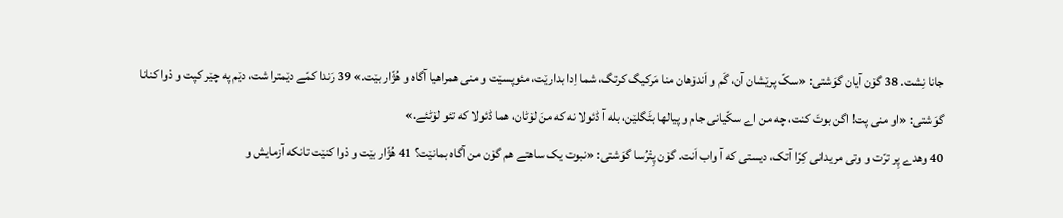جانا نِشت. 38 گۆن آیان گوَشتی: «سکّ پرێشان آن، گَم و اَندۆهان منا مَرکیگ کرتگ، شما اِدا بدارێت، مئوپسێت و منی همراهیا آگاه و هُژّار بێت.» 39 رَندا کمّے دێمترا شت، دێم په چێر کپت و دْوا کنانا گوَشتی: «او منی پت! اگن بوتَ کنت، چه من اے سکّیانی جام و پیالها بٹَگلێن، بله آ ڈئولا نه که منَ لۆٹان، هما ڈئولا که تئو لۆٹئے.»
40 وهدے پِر ترّت و وتی مریدانی کِرّا آتک، دیستی که آ واب اَنت. گۆن پِتْرُسا گوَشتی: «نبوت یک ساهتے هم گۆن من آگاه بمانێت؟ 41 هُژّار بێت و دْوا کنێت تانکه آزمایش و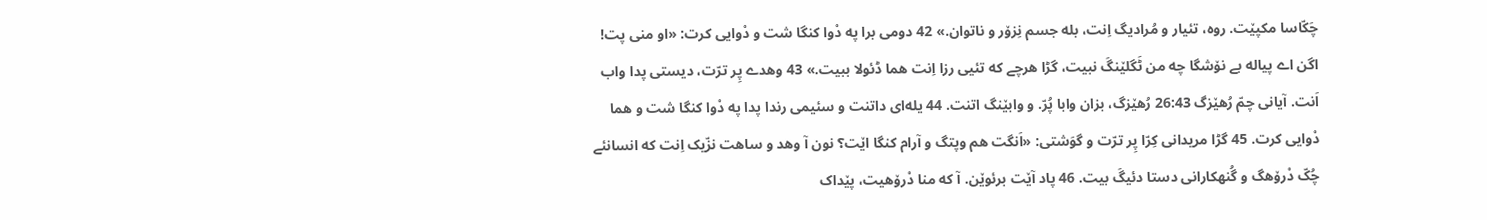چَکّاسا مکپێت. روه، تئیار و مُرادیگ اِنت، بله جسم نِزۆر و ناتوان.» 42 دومی برا په دْوا کنگا شت و دْوایی کرت: «او منی پت! اگن اے پیاله بے نۆشگا چه من ٹَگلێنگَ نبیت، گڑا هرچے که تئیی رزا اِنت هما ڈئولا ببیت.» 43 وهدے پِر ترّت، دیستی پدا واب اَنت. آیانی چمّ رُهێزگ 26:43 رُهێزگ، بزان وابا پُرّ. و وابێنگ اتنت. 44 یله‌ای داتنت و سئیمی رندا پدا په دْوا کنگا شت و هما دْوایی کرت. 45 گڑا مریدانی کِرّا پِر ترّت و گوَشتی: «اَنگت هم وپتگ و آرام کنگا اێت؟ نون آ وهد و ساهت نزّیک اِنت که انسانئے چُکّ دْرۆهگ و گُنهکارانی دستا دئیگَ بیت. 46 پاد آێت برئوێن. آ که منا دْرۆهیت، پێداک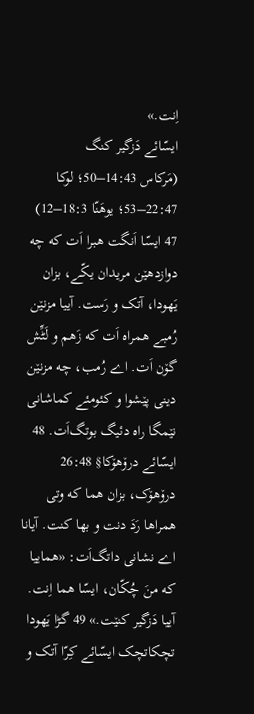اِنت.»
ایسّائے دَزگیر کنگ
(مَرکاس 14:43–50؛ لوکا 22:47–53؛ یوهَنّا 18:3–12)
47 ایسّا اَنگت هبرا اَت که چه دوازدهێن مریدان یکّے، بزان یَهودا، آتک و رَست. آییا مزنێن رُمبے همراه اَت که زَهم و لَٹِّش گۆن اَت. اے رُمب، چه مزنێن دینی پێشوا و کئومئے کماشانی نێمگا راه دئیگ بوتگ‌اَت. 48 ایسّائے درۆهۆکا§ 26:48 درۆهۆک، بزان هما که وتی همراها رَدَ دنت و بها کنت. آیانا اے نشانی داتگ‌اَت: «هماییا که منَ چُکّان، ایسّا هما اِنت. آییا دَزگیر کنێت.» 49 گڑا یَهودا تچکاتچک ایسّائے کِرّا آتک و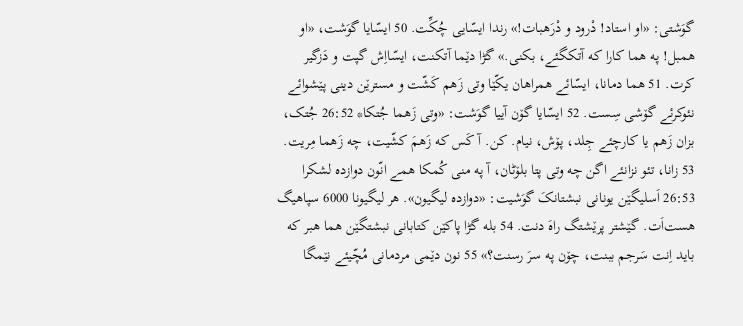گوَشتی: «او استاد! دْرود و دْرَهبات!» رندا ایسّایی چُکِّت. 50 ایسّایا گوَشت، «او همبل! په هما کارا که آتکگئے، بکنی.» گڑا دێما آتکنت، ایسّااِش گپت و دَزگیر کرت. 51 هما دمانا، ایسّائے همراهان یکّێا وتی زَهم کَشّت و مسترێن دینی پێشوائے نئوکرئے گۆشی سِست. 52 ایسّایا گۆن آییا گوَشت: «وتی زَهما جُتکا* 26:52 جُتک، بزان زَهم یا کارچئے جِلد، پۆش، نیام. کن. آ کَس که زَهمَ کشّیت، چه زَهما مِریت. 53 زانا، تئو نزانئے اگن چه وتی پتا بلۆٹان، آ په منی کُمکا همے انّون دوازده لشکرا 26:53 اَسلیگێن یونانی نبشتانکَ گوَشیت: «دوازده لیگیون». هر لیگیونا 6000 سپاهیگ هست‌اَت. گێشتر پرێشتگ راهَ دنت. 54 بله گڑا پاکێن کتابانی نبشتگێن هما هبر که باید اِنت سَرجم ببنت، چۆن په سرَ رسنت؟» 55 نون دێمی مردمانی مُچّیئے نێمگا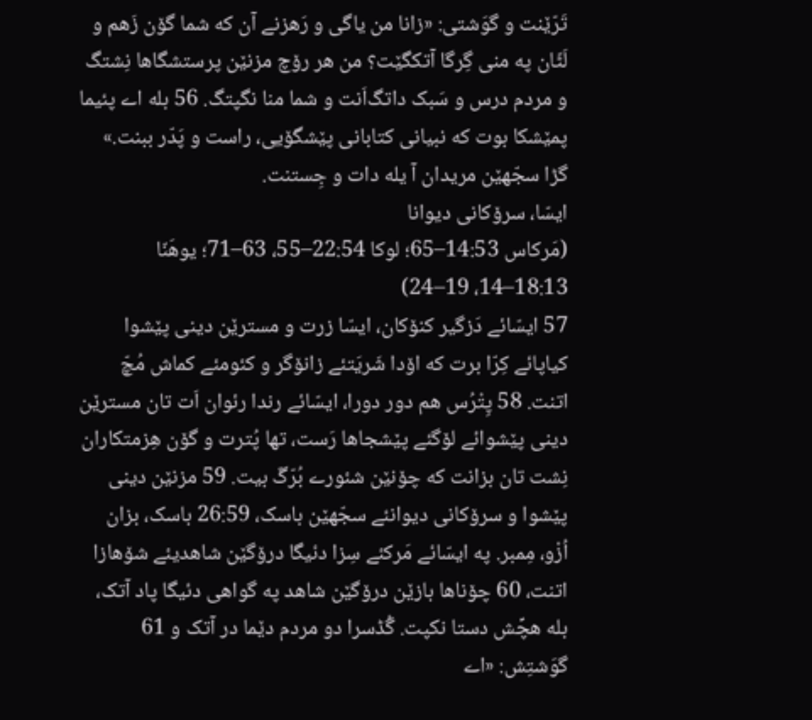تَرّێنت و گوَشتی: «زانا من یاگی و رَهزنے آن که شما گۆن زَهم و لَٹّان په منی گِرگا آتکگێت؟ من هر رۆچ مزنێن پرستشگاها نِشتگ و مردم درس و سَبک داتگ‌اَنت و شما منا نگپتگ. 56 بله اے پئیما پمێشکا بوت که نبیانی کتابانی پێشگۆیی، راست و پَدّر ببنت.» گڑا سجّهێن مریدان آ یله دات و جِستنت.
ایسّا، سرۆکانی دیوانا
(مَرکاس 14:53–65؛ لوکا 22:54–55، 63–71؛ یوهَنّا 18:13–14، 19–24)
57 ایسّائے دَزگیر کنۆکان، ایسّا زرت و مسترێن دینی پێشوا کیاپائے کِرّا برت که اۆدا شَریَتئے زانۆگر و کئومئے کماش مُچّ اتنت. 58 پِتْرُس هم دور دورا، ایسّائے رندا رئوان اَت تان مسترێن دینی پێشوائے لۆگئے پێشجاها رَست، تها پُترت و گۆن هِزمتکاران نِشت تان بزانت که چۆنێن شئورے بُرّگَ بیت. 59 مزنێن دینی پێشوا و سرۆکانی دیوانئے سجّهێن باسک، 26:59 باسک، بزان اُزْو، مِمبر. په ایسّائے مَرکئے سِزا دئیگا درۆگێن شاهدیئے شۆهازا اتنت، 60 چۆناها بازێن درۆگێن شاهد په گواهی دئیگا پاد آتک، بله هچِّش دستا نکپت. گُڈسرا دو مردم دێما در آتک و 61 گوَشتِش: «اے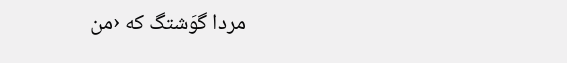مردا گوَشتگ که ‹من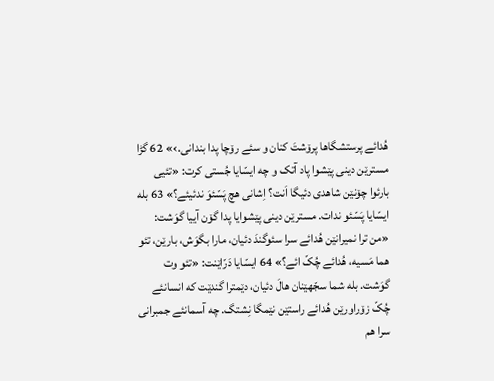هُدائے پرستشگاها پرۆشتَ کنان و سئے رۆچا پدا بندانی.›» 62 گڑا مسترێن دینی پێشوا پاد آتک و چه ایسّایا جُستی کرت: «تئیی بارئوا چۆنێن شاهدی دئیگا اَنت؟ اِشانی هچ پَسّئوَ ندئیئے؟» 63 بله ایسّایا پَسّئو ندات. مسترێن دینی پێشوایا پدا گۆن آییا گوَشت: «من ترا نمیرانێن هُدائے سرا سئوگندَ دئیان، مارا بگوَش، بارێن، تئو هما مَسیه، هُدائے چُکّ ائے؟» 64 ایسّایا دَرّاێنت: «تئو وت گوَشت. بله شما سجّهێنان هالَ دئیان، دێمترا گندێت که انسانئے چُکّ زۆراورێن هُدائے راستێن نێمگا نِشتگ. چه آسمانئے جمبرانی سرا هم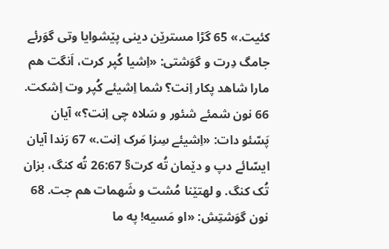کئیت.» 65 گڑا مسترێن دینی پێشوایا وتی گوَرئے جامگ دِرت و گوَشتی: «اِشیا کُپر کرت، اَنگت هم مارا شاهد پکار اِنت؟ شما اِشیئے کُپر وت اِشکت. 66 نون شمئے شئور و سَلاه چی اِنت؟» آیان پَسّئو دات: «اِشیئے سِزا مَرک اِنت.» 67 رَندا آیان ایسّائے دپ و دێمان تُه کرت§ 26:67 تُه کنگ، بزان تُک کنگ. و لهتێنا مُشت و شَهمات هم جت. 68 نون گوَشتِش: «او مَسیه! په ما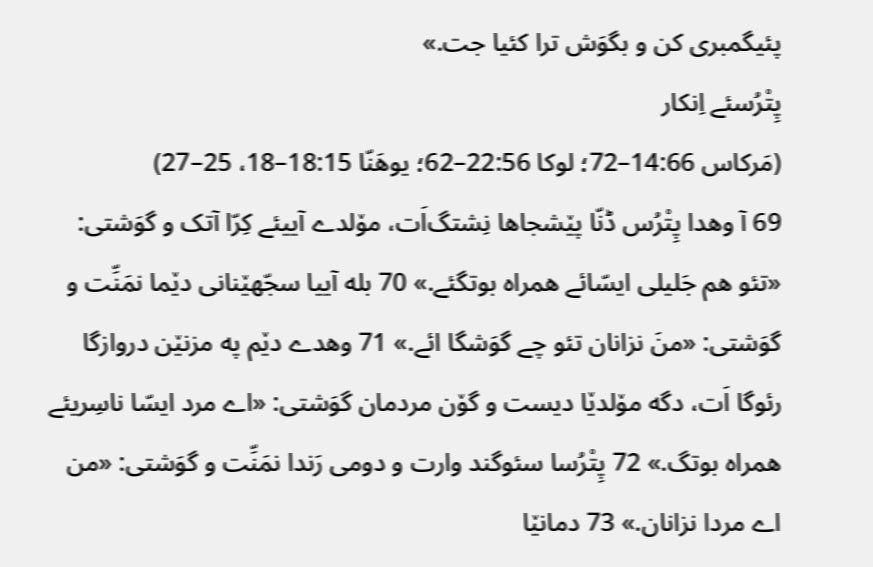پئیگمبری کن و بگوَش ترا کئیا جت.»
پِتْرُسئے اِنکار
(مَرکاس 14:66–72؛ لوکا 22:56–62؛ یوهَنّا 18:15–18، 25–27)
69 آ وهدا پِتْرُس ڈنّا پێشجاها نِشتگ‌اَت، مۆلدے آییئے کِرّا آتک و گوَشتی: «تئو هم جَلیلی ایسّائے همراه بوتگئے.» 70 بله آییا سجّهێنانی دێما نمَنِّت و گوَشتی: «منَ نزانان تئو چے گوَشگا ائے.» 71 وهدے دێم په مزنێن دروازگا رئوگا اَت، دگه مۆلدێا دیست و گۆن مردمان گوَشتی: «اے مرد ایسّا ناسِریئے همراه بوتگ.» 72 پِتْرُسا سئوگند وارت و دومی رَندا نمَنِّت و گوَشتی: «من اے مردا نزانان.» 73 دمانێا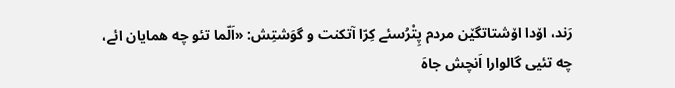رَند، اۆدا اۆشتاتگێن مردم پِتْرُسئے کِرّا آتکنت و گوَشتِش: «اَلّما تئو چه همایان ائے، چه تئیی گالوارا اَنچش جاهَ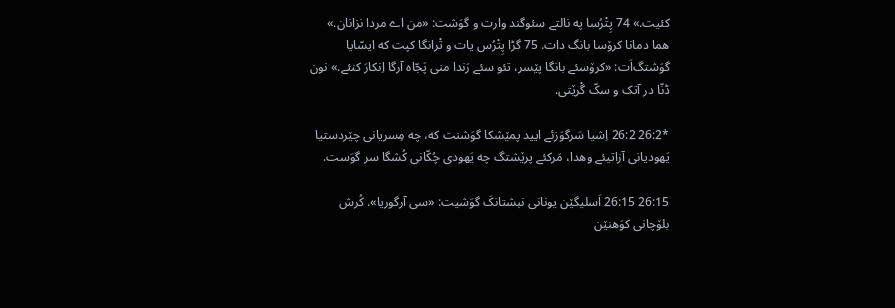کئیت.» 74 پِتْرُسا په نالتے سئوگند وارت و گوَشت: «من اے مردا نزانان.» هما دمانا کرۆسا بانگ دات. 75 گڑا پِتْرُس یات و تْرانگا کپت که ایسّایا گوَشتگ‌اَت: «کرۆسئے بانگا پێسر، تئو سئے رَندا منی پَجّاه آرگا اِنکارَ کنئے.» نون ڈنّا در آتک و سکّ گْرێتی.

*26:2 26:2 اِشیا سَرگوَزئے ایید پمێشکا گوَشنت که، چه مِسریانی چێردستیا یَهودیانی آزاتیئے وهدا، مَرکئے پرێشتگ چه یَهودی چُکّانی کُشگا سر گوَست.

26:15 26:15 اَسلیگێن یونانی نبشتانکَ گوَشیت: «سی آرگوریا». کُرش بلۆچانی کوَهنێن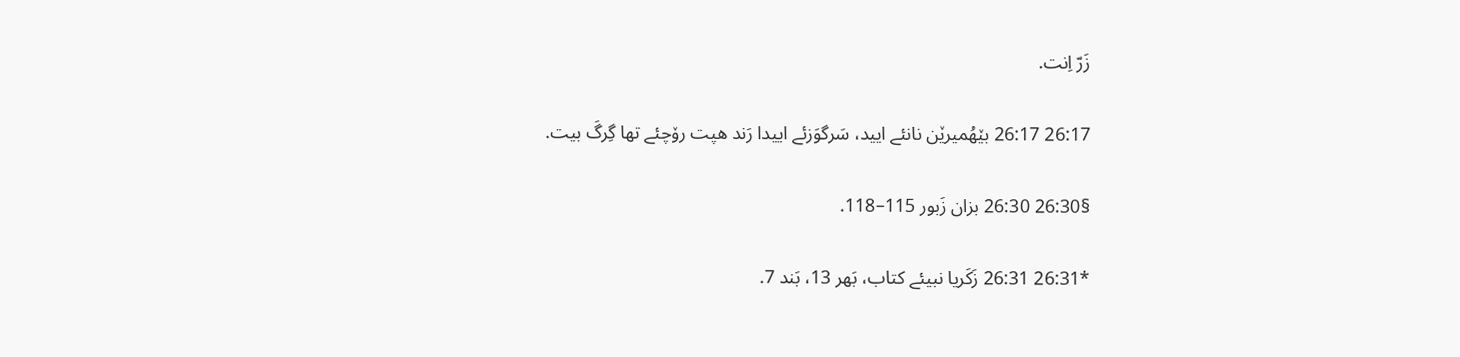زَرّ اِنت.

26:17 26:17 بێهُمیرێن نانئے ایید، سَرگوَزئے اییدا رَند هپت رۆچئے تها گِرگَ بیت.

§26:30 26:30 بزان زَبور 115–118.

*26:31 26:31 زَکَریا نبیئے کتاب، بَهر 13، بَند 7.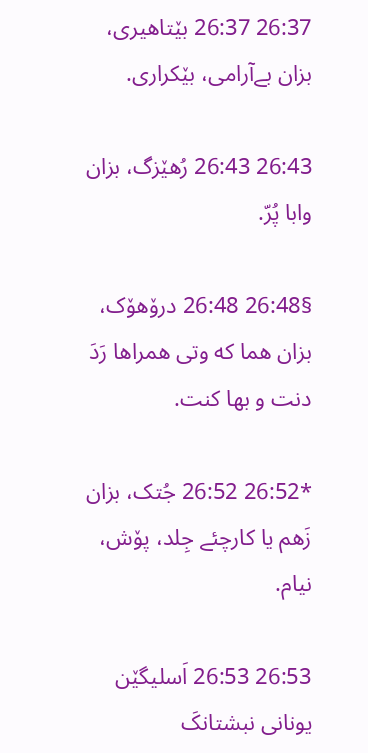26:37 26:37 بێتاهیری، بزان بے‌آرامی، بێکراری.

26:43 26:43 رُهێزگ، بزان وابا پُرّ.

§26:48 26:48 درۆهۆک، بزان هما که وتی همراها رَدَ دنت و بها کنت.

*26:52 26:52 جُتک، بزان زَهم یا کارچئے جِلد، پۆش، نیام.

26:53 26:53 اَسلیگێن یونانی نبشتانکَ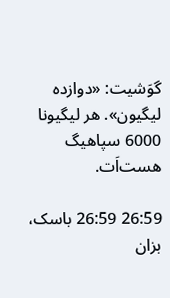گوَشیت: «دوازده لیگیون». هر لیگیونا 6000 سپاهیگ هست‌اَت.

26:59 26:59 باسک، بزان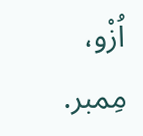اُزْو، مِمبر.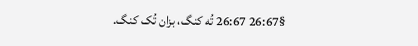§26:67 26:67 تُه کنگ، بزان تُک کنگ.